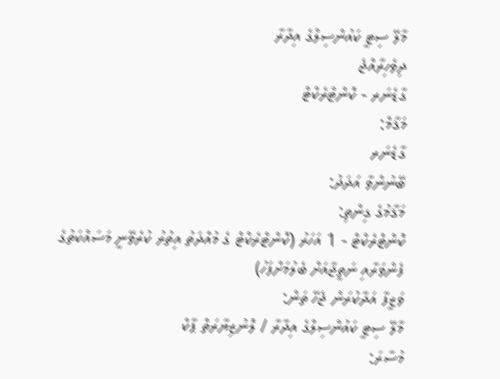މާލޭ ސިޓީ ކައުންސިލްގެ އިދާރާ
ދިވެހިރާއްޖެ
ގާޑެނަރ - ކޮންޓްރެކްޓް
މަޤާމް:
ގާޑެނަރ
ބޭނުންވާ އަދަދު:
މަޤާމުގެ ގިންތި:
ކޮންޓްރެކްޓް - 1 އަހަރު (ކޮންޓްރެކްޓް ގެ މުއްދަތު އިތުރު ކުރެވޭނީ މަސައްކަތުގެ ފެންވަރާއި ނަތީޖާއަށް ބެލުމަށްފަހު)
ވަޒީފާ އަދާކުރަން ޖެހޭ ތަން:
މާލޭ ސިޓީ ކައުންސިލްގެ އިދާރާ / ލޮނުޒިޔާރަތް ޕާކް
މުސާރަ: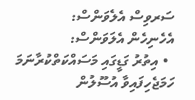ސަރވިސް އެލެވަންސް:
އެހެނިހެން އެލަވަންސް:
  • އިތުރު ގަޑީގައި މަސައްކަތްކުރާނަމަ ހަމަޖެހިފައިވާ އުސޫލުން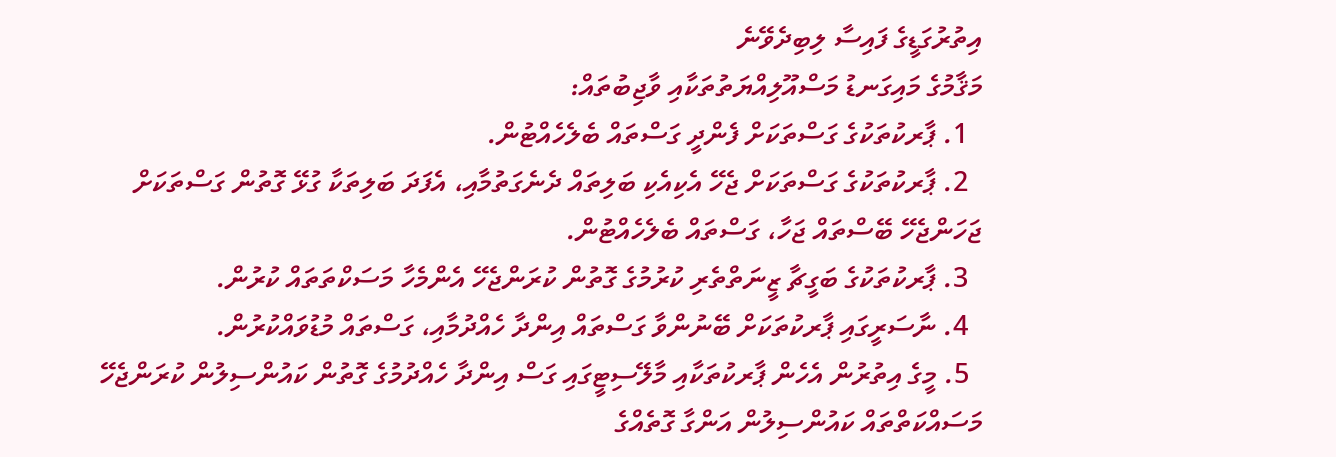އިތުރުގަޑީގެ ފައިސާ ލިބިދެވޭނެ
މަޤާމުގެ މައިގަނޑު މަސްއޫލިއްޔަތުތަކާއި ވާޖިބުތައް:
  1. ޕާރކުތަކުގެ ގަސްތަކަށް ފެންދީ ގަސްތައް ބެލެހެއްޓުން.
  2. ޕާރކުތަކުގެ ގަސްތަކަށް ޖެހޭ އެކިއެކި ބަލިތައް ދެނެގަތުމާއި، އެފަދަ ބަލިތަކާ ގުޅޭ ގޮތުން ގަސްތަކަށް ޖަހަންޖެހޭ ބޭސްތައް ޖަހާ، ގަސްތައް ބެލެހެއްޓުން.
  3. ޕާރކުތަކުގެ ބަގީޗާ ޒީނަތްތެރި ކުރުމުގެ ގޮތުން ކުރަންޖެހޭ އެންމެހާ މަސަކްތަތައް ކުރުން.
  4. ނާސަރީގައި ޕާރކުތަކަށް ބޭނުންވާ ގަސްތައް އިންދާ ހެއްދުމާއި، ގަސްތައް މުޑުވައްކުރުން.
  5. މީގެ އިތުރުން އެހެން ޕާރކުތަކާއި މާލޭސިޓީގައި ގަސް އިންދާ ހެއްދުމުގެ ގޮތުން ކައުންސިލުން ކުރަންޖެހޭ މަސައްކަތްތައް ކައުންސިލުން އަންގާ ގޮތެއްގެ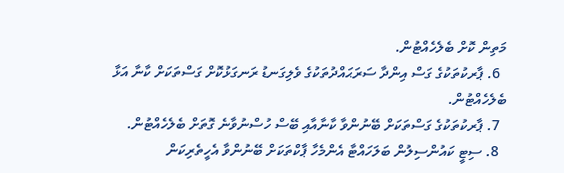މަތިން ކޮށް ބެލެހެއްޓުން.
  6. ޕާރކުތަކުގެ ގަސް އިންދާ ސަރަޙައްދުތަކުގެ ވެލިގަނޑު ރަނގަޅުކޮށް ގަސްތަކަށް ކާނާ އަޅާ ބެލެހެއްޓުން.
  7. ޕާރކުތަކުގެ ގަސްތަކަށް ބޭނުންވާ ކާނާއާއި ބޭސް ހުސްނުވާނެ ގޮތަށް ބެލެހެއްޓުން.
  8. ސިޓީ ކައުންސިލުން ބަލަހައްޓާ އެންމެހާ ޕާކްތަކަށް ބޭނުންވާ އެހީތެރިކަން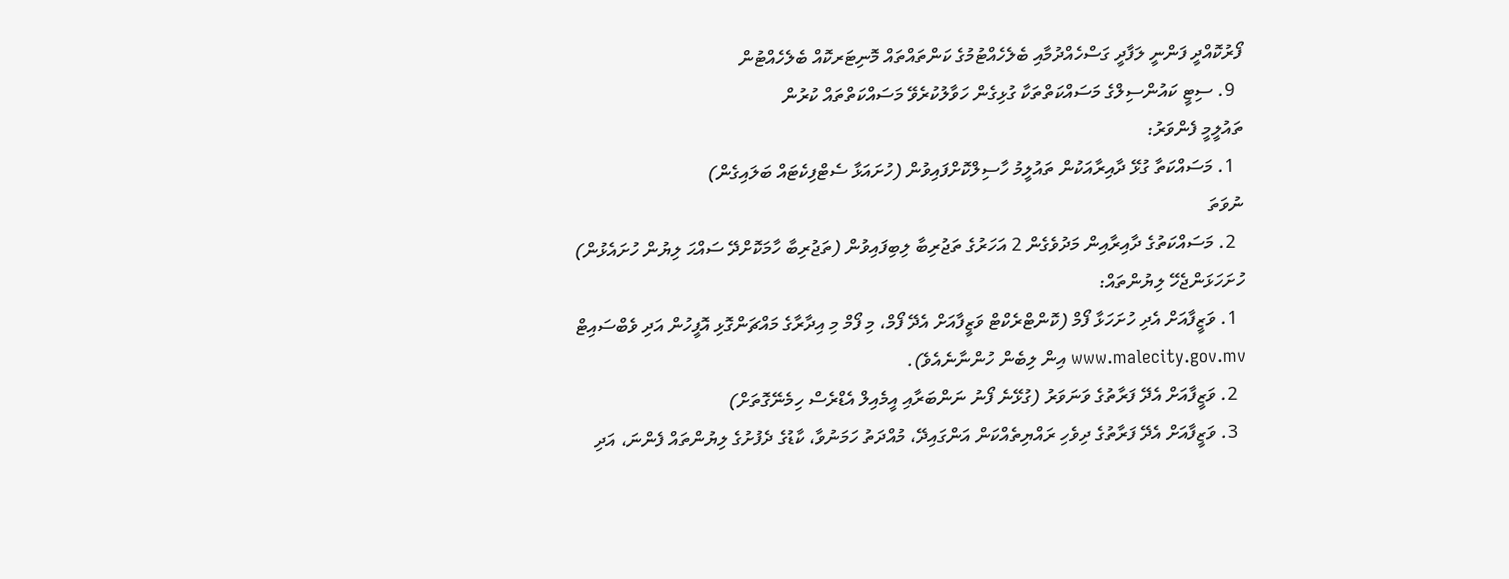ފޯރުކޮއްދީ ފަންނީ ލަފާދީ ގަސްހެއްދުމާއި ބެލެހެއްޓުމުގެ ކަންތައްތައް މޮނިޓަރކޮއް ބެލެހެއްޓުން
  9. ސިޓީ ކައުންސިލްގެ މަސައްކަތްތަކާ ގުޅިގެން ހަވާލުކުރެވޭ މަސައްކަތްތައް ކުރުން
ތައުލީމީ ފެންވަރު:
  1. މަސައްކަތާ ގުޅޭ ދާއިރާއަކުން ތައުލީމު ހާސިލްކޮށްފައިވުން (ހުށައަޅާ ސެޓްފިކެޓައް ބަލައިގެން)
ނުވަތަ
  2. މަސައްކަތުގެ ދާއިރާއިން މަދުވެގެން 2 އަހަރުގެ ތަޖުރިބާ ލިބިފައިވުން (ތަޖުރިބާ ހާމަކޮށްދޭ ސައްޙަ ލިޔުން ހުށައެޅުން)
ހުށަހަޅަންޖެހޭ ލިޔުންތައް:
  1. ވަޒީފާއަށް އެދި ހުށަހަޅާ ފޯމް (ކޮންޓްރެކްޓް ވަޒީފާއަށް އެދޭ ފޯމް، މި ފޯމް މި އިދާރާގެ މައްޗަންގޮޅި އޮފީހުން އަދި ވެބްސައިޓް www.malecity.gov.mv އިން ލިބެން ހުންނާނެއެވެ).
  2. ވަޒީފާއަށް އެދޭ ފަރާތުގެ ވަނަވަރު (ގުޅޭނެ ފޯނު ނަންބަރާއި އީމެއިލް އެޑްރެސް ހިމެނޭގޮތަށް)
  3. ވަޒީފާއަށް އެދޭ ފަރާތުގެ ދިވެހި ރައްޔިތެއްކަން އަންގައިދޭ، މުއްދަތު ހަމަނުވާ، ކާޑުގެ ދެފުށުގެ ލިޔުންތައް ފެންނަ، އަދި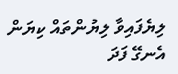ލިޔެފައިވާ ލިޔުންތައް ކިޔަން އެނގޭ ފަދަ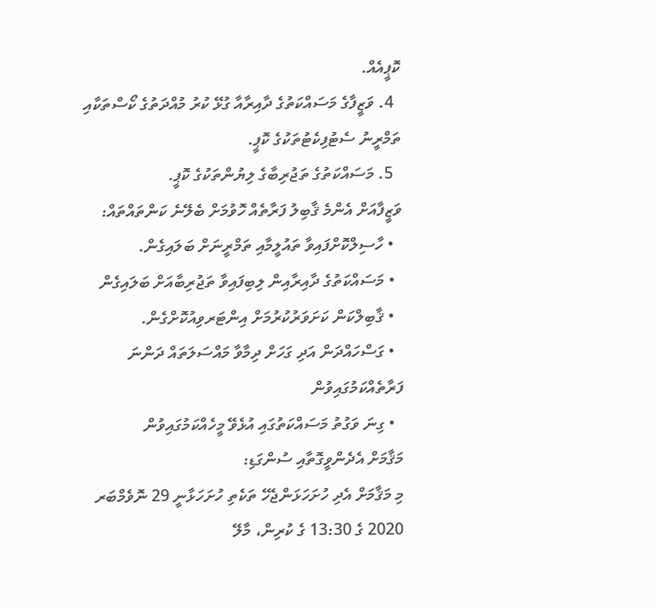ކޮޕީއެއް.
  4. ވަޒީފާގެ މަސައްކަތުގެ ދާއިރާއާ ގުޅޭ ކުރު މުއްދަތުގެ ކޯސްތަކާއި ތަމްރީނު ސެޓުފިކެޓުތަކުގެ ކޮޕީ.
  5. މަސައްކަތުގެ ތަޖުރިބާގެ ލިޔުންތަކުގެ ކޮޕީ.
ވަޒީފާއަށް އެންމެ ޤާބިލު ފަރާތެއް ހޮވުމަށް ބެލޭނެ ކަންތައްތައް:
  • ހާސިލްކޮށްފައިވާ ތައުލީމާއި ތަމްރީނަށް ބަލައިގެން.
  • މަސައްކަތުގެ ދާއިރާއިން ލިބިފައިވާ ތަޖުރިބާއަށް ބަލައިގެން
  • ޤާބިލްކަން ކަށަވަރުކުރުމަށް އިންޓަރވިއުކޮށްގެން.
  • ގަސްހައްދަން އަދި ގަހަށް ދިމާވާ މައްސަލަތައް ދަންނަ ފަރާތެއްކަމުގައިވުން
  • ގިނަ ވަގުތު މަސައްކަތުގައި އުޅެވޭ މީހެއްކަމުގައިވުން
މަޤާމަށް އެދެންވީގޮތާއި ސުންގަޑި:
މި މަޤާމަށް އެދި ހުށަހަޅަންޖެހޭ ތަކެތި ހުށަހަޅާނީ 29 ނޮވެމްބަރ 2020 ގެ 13:30 ގެ ކުރިން، މާލޭ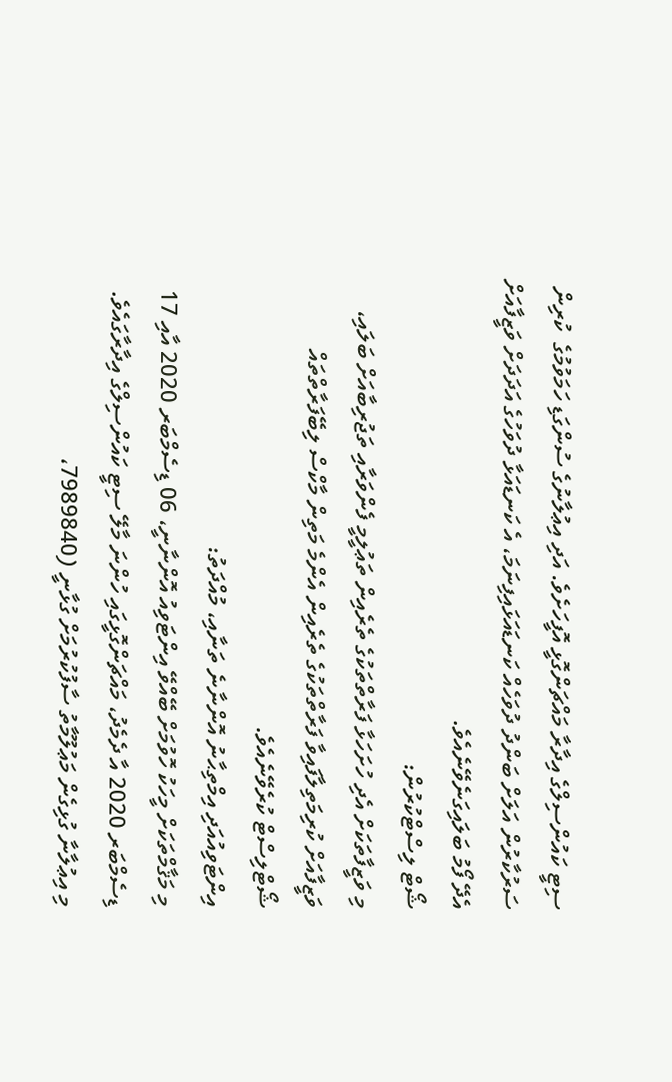ސިޓީ ކައުންސިލްގެ އިދާރާ މައްޗަންގޮޅީ އޮފީހަށެވެ. އަދި އިޢުލާނުގެ ސުންގަޑި ހަމަވުމުގެ  ކުރިން ސަރުކާރުން އަލަށް ބަންދު ދުވަހެއް ކަނޑައަޅައިފިނަމަ، އެ ކަނޑައަޅާ ދުވަހުގެ އަދަދަށް ވަޒީފާއަށް އެދޭ ފޯމު ބަލައިގަނެވޭނެއެވެ.
ޝޯޓް ލިސްޓްކުރުން:
މި ވަޒީފާތަކަށް އެދި ހުށަހަޅާ ފަރާތްތަކުގެ ތެރެއިން ތަޢުލީމީ ފެންވަރާއި ތަޖުރިބާއަށް ބަލައި، ވަޒީފާއަށް ކުރިމަތިލާފައިވާ ފަރާތްތަކުގެ ތެރެއިން އެންމެ މަތިން މާކްސް ލިބޭފަރާތްތައް ޝޯޓްލިސްޓް ކުރެވޭނެއެވެ.
އިންޓަވިއުއަދި އިމްތިޙާނު އޮންނާނެ ތަނާއި، މުއްދަތު:
މި މަޤާމްތަކަށް މީހަކު ހޮވުމަށް ބޭއްވޭ އިންޓަވިއު އޮންނާނީ، 06 ޑިސެމްބަރ 2020 އާއި 17 ޑިސެމްބަރ 2020 އާ ދެމެދު، މައްޗަންގޮޅީގައި ހުންނަ މާލޭ ސިޓީ ކައުންސިލްގެ އިދާރާގައެވެ.
މި އިޢުލާނާ ގުޅިގެން މަޢުލޫމާތު ސާފުކުރުމަށް ގުޅާނީ (7989840،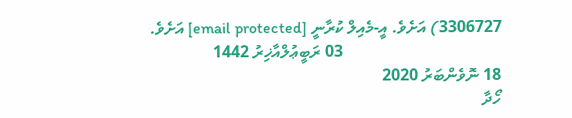3306727) އަށެވެ. އީ-މެއިލް ކުރާނީ [email protected] އަށެވެ.
                                      03 ރަބީޢުލްއާޚިރު 1442
18 ނޮވެންބަރު 2020
ހޯދާ